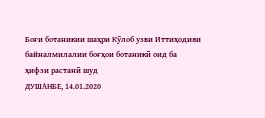Боғи ботаникии шаҳри Кӯлоб узви Иттиҳодияи байналмилалии боғҳои ботаникӣ оид ба ҳифзи растанӣ шуд
ДУШАНБЕ, 14.01.2020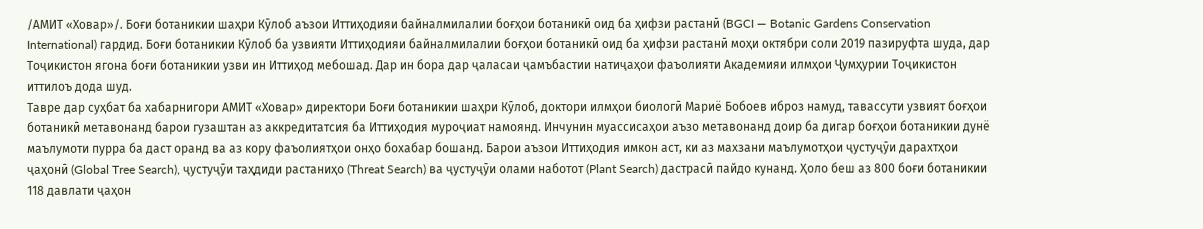/АМИТ «Ховар»/. Боғи ботаникии шаҳри Кӯлоб аъзои Иттиҳодияи байналмилалии боғҳои ботаникӣ оид ба ҳифзи растанӣ (BGCI — Botanic Gardens Conservation International) гардид. Боғи ботаникии Кӯлоб ба узвияти Иттиҳодияи байналмилалии боғҳои ботаникӣ оид ба ҳифзи растанӣ моҳи октябри соли 2019 пазируфта шуда, дар Тоҷикистон ягона боғи ботаникии узви ин Иттиҳод мебошад. Дар ин бора дар ҷаласаи ҷамъбастии натиҷаҳои фаъолияти Академияи илмҳои Ҷумҳурии Тоҷикистон иттилоъ дода шуд.
Тавре дар суҳбат ба хабарнигори АМИТ «Ховар» директори Боғи ботаникии шаҳри Кӯлоб, доктори илмҳои биологӣ Мариё Бобоев иброз намуд, тавассути узвият боғҳои ботаникӣ метавонанд барои гузаштан аз аккредитатсия ба Иттиҳодия муроҷиат намоянд. Инчунин муассисаҳои аъзо метавонанд доир ба дигар боғҳои ботаникии дунё маълумоти пурра ба даст оранд ва аз кору фаъолиятҳои онҳо бохабар бошанд. Барои аъзои Иттиҳодия имкон аст, ки аз махзани маълумотҳои ҷустуҷӯи дарахтҳои ҷаҳонӣ (Global Tree Search), ҷустуҷӯи таҳдиди растаниҳо (Threat Search) ва ҷустуҷӯи олами наботот (Plant Search) дастрасӣ пайдо кунанд. Ҳоло беш аз 800 боғи ботаникии 118 давлати ҷаҳон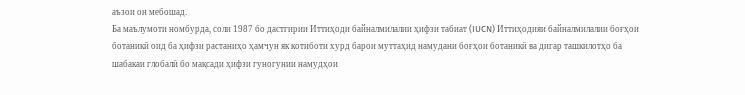аъзои он мебошад.
Ба маълумоти номбурда, соли 1987 бо дастгирии Иттиҳоди байналмилалии ҳифзи табиат (IUCN) Иттиҳодияи байналмилалии боғҳои ботаникӣ оид ба ҳифзи растаниҳо ҳамчун як котиботи хурд барои муттаҳид намудани боғҳои ботаникӣ ва дигар ташкилотҳо ба шабакаи глобалӣ бо мақсади ҳифзи гуногунии намудҳои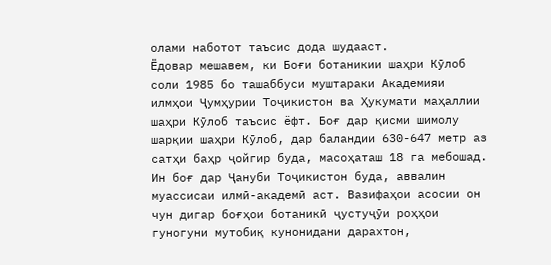олами наботот таъсис дода шудааст.
Ёдовар мешавем, ки Боғи ботаникии шаҳри Кӯлоб соли 1985 бо ташаббуси муштараки Академияи илмҳои Ҷумҳурии Тоҷикистон ва Ҳукумати маҳаллии шаҳри Кӯлоб таъсис ёфт. Боғ дар қисми шимолу шарқии шаҳри Кӯлоб, дар баландии 630-647 метр аз сатҳи баҳр ҷойгир буда, масоҳаташ 18 га мебошад.
Ин боғ дар Ҷануби Тоҷикистон буда, аввалин муассисаи илмӣ-академӣ аст. Вазифаҳои асосии он чун дигар боғҳои ботаникӣ ҷустуҷӯи роҳҳои гуногуни мутобиқ кунонидани дарахтон,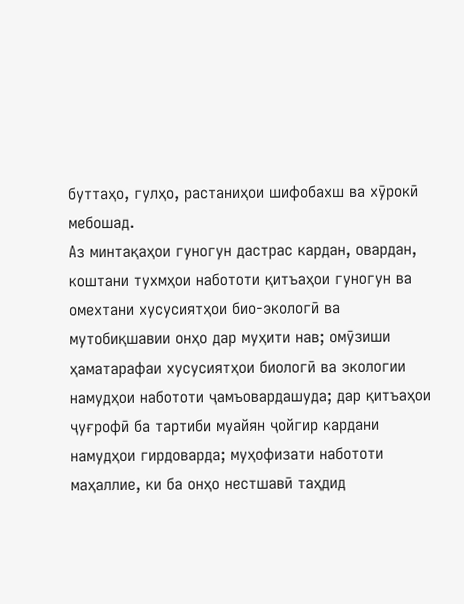буттаҳо, гулҳо, растаниҳои шифобахш ва хӯрокӣ мебошад.
Аз минтақаҳои гуногун дастрас кардан, овардан, коштани тухмҳои набототи қитъаҳои гуногун ва омeхтани хусусиятҳои био-экологӣ ва мутобиқшавии онҳо дар муҳити нав; омӯзиши ҳаматарафаи хусусиятҳои биологӣ ва экологии намудҳои набототи ҷамъовардашуда; дар қитъаҳои ҷуғрофӣ ба тартиби муайян ҷойгир кардани намудҳои гирдоварда; муҳофизати набототи маҳаллие, ки ба онҳо нестшавӣ таҳдид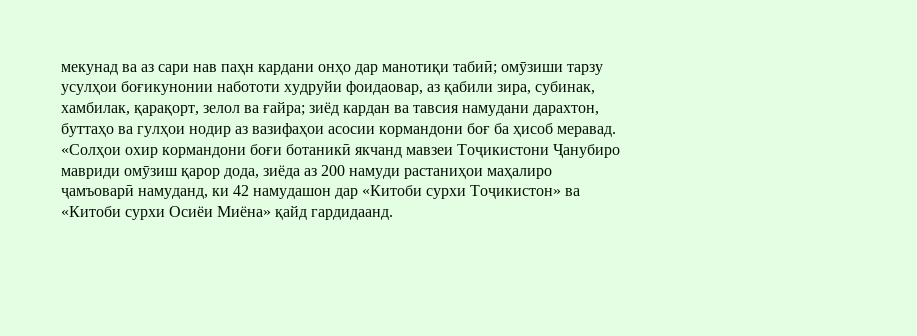мекунад ва аз сари нав паҳн кардани онҳо дар манотиқи табиӣ; омӯзиши тарзу усулҳои боғикунонии набототи худруйи фоидаовар, аз қабили зира, субинак, xамбилак, қарақорт, зелол ва ғайра; зиёд кардан ва тавсия намудани дарахтон, буттаҳо ва гулҳои нодир аз вазифаҳои асосии кормандони боғ ба ҳисоб меравад.
«Солҳои охир кормандони боғи ботаникӣ якчанд мавзеи Тоҷикистони Ҷанубиро мавриди омӯзиш қарор дода, зиёда аз 200 намуди растаниҳои маҳалиро ҷамъоварӣ намуданд, ки 42 намудашон дар «Китоби сурхи Тоҷикистон» ва «Китоби сурхи Осиёи Миёна» қайд гардидаанд.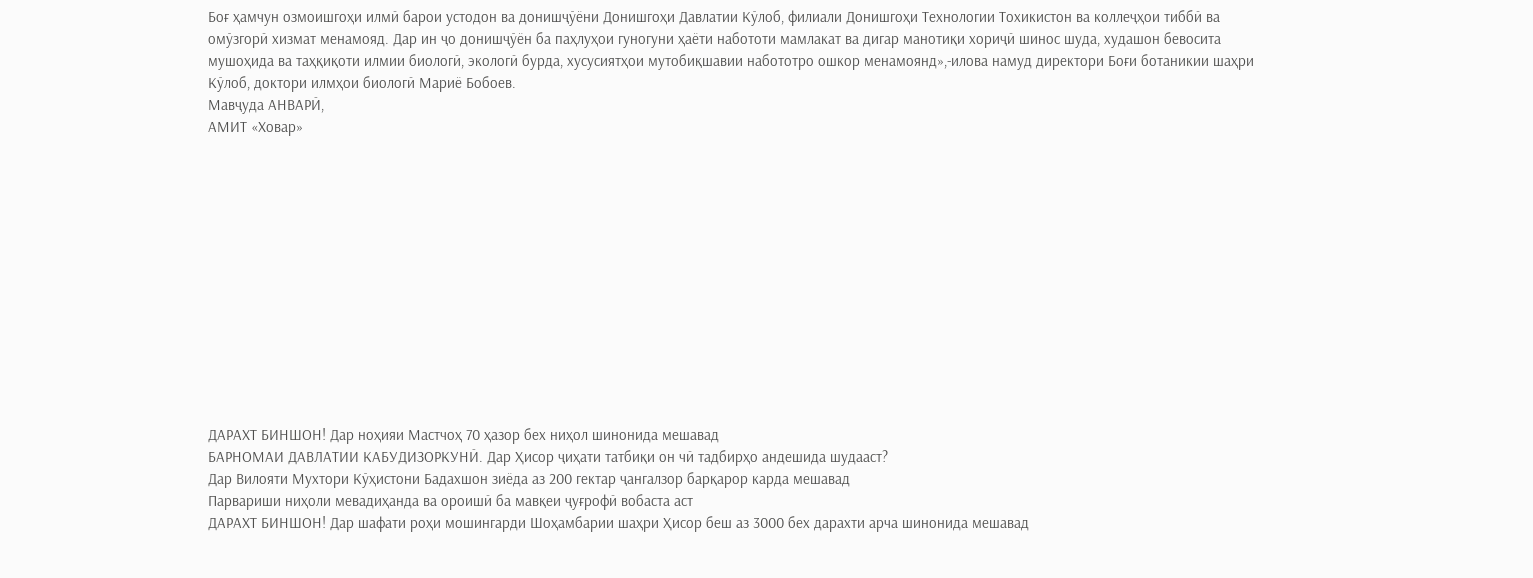Боғ ҳамчун озмоишгоҳи илмӣ барои устодон ва донишҷӯёни Донишгоҳи Давлатии Кӯлоб, филиали Донишгоҳи Технологии Тоxикистон ва коллеҷҳои тиббӣ ва омӯзгорӣ хизмат менамояд. Дар ин ҷо донишҷӯён ба паҳлуҳои гуногуни ҳаёти набототи мамлакат ва дигар манотиқи хориҷӣ шинос шуда, худашон бевосита мушоҳида ва таҳқиқоти илмии биологӣ, экологӣ бурда, хусусиятҳои мутобиқшавии набототро ошкор менамоянд»,-илова намуд директори Боғи ботаникии шаҳри Кӯлоб, доктори илмҳои биологӣ Мариё Бобоев.
Мавҷуда АНВАРӢ,
АМИТ «Ховар»













ДАРАХТ БИНШОН! Дар ноҳияи Мастчоҳ 70 ҳазор бех ниҳол шинонида мешавад
БАРНОМАИ ДАВЛАТИИ КАБУДИЗОРКУНӢ. Дар Ҳисор ҷиҳати татбиқи он чӣ тадбирҳо андешида шудааст?
Дар Вилояти Мухтори Кӯҳистони Бадахшон зиёда аз 200 гектар ҷангалзор барқарор карда мешавад
Парвариши ниҳоли мевадиҳанда ва ороишӣ ба мавқеи ҷуғрофӣ вобаста аст
ДАРАХТ БИНШОН! Дар шафати роҳи мошингарди Шоҳамбарии шаҳри Ҳисор беш аз 3000 бех дарахти арча шинонида мешавад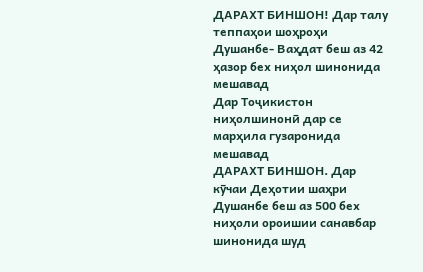ДАРАХТ БИНШОН! Дар талу теппаҳои шоҳроҳи Душанбе- Ваҳдат беш аз 42 ҳазор бех ниҳол шинонида мешавад
Дар Тоҷикистон ниҳолшинонӣ дар се марҳила гузаронида мешавад
ДАРАХТ БИНШОН. Дар кӯчаи Деҳотии шаҳри Душанбе беш аз 500 бех ниҳоли ороишии санавбар шинонида шуд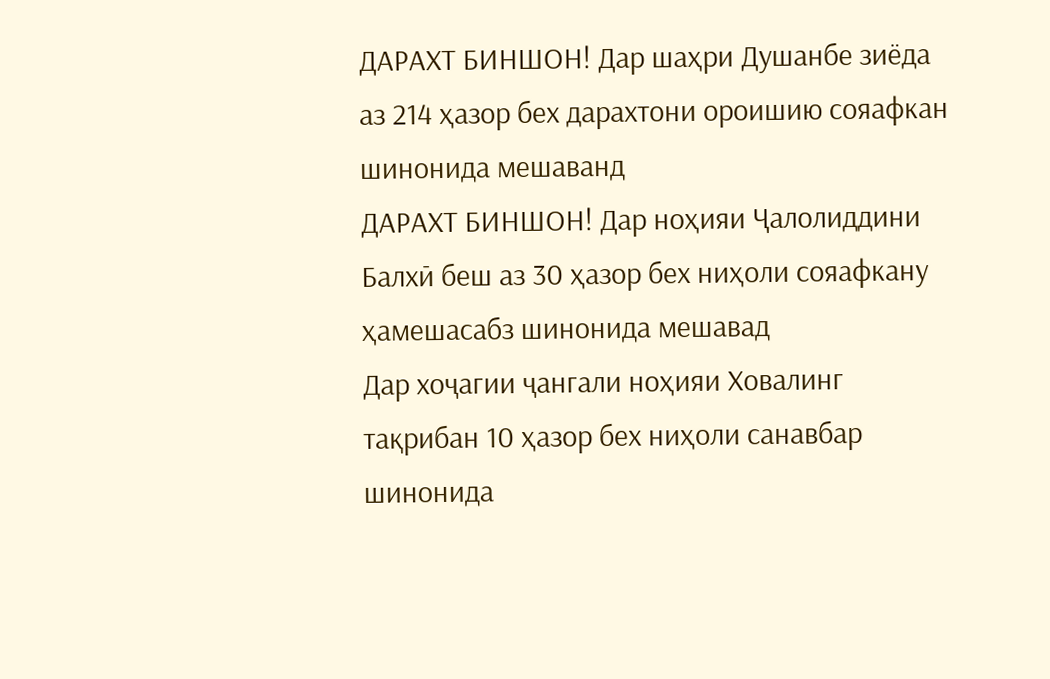ДАРАХТ БИНШОН! Дар шаҳри Душанбе зиёда аз 214 ҳазор бех дарахтони ороишию сояафкан шинонида мешаванд
ДАРАХТ БИНШОН! Дар ноҳияи Ҷалолиддини Балхӣ беш аз 30 ҳазор бех ниҳоли сояафкану ҳамешасабз шинонида мешавад
Дар хоҷагии ҷангали ноҳияи Ховалинг тақрибан 10 ҳазор бех ниҳоли санавбар шинонида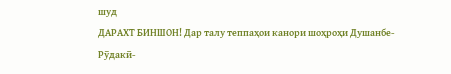шуд
ДАРАХТ БИНШОН! Дар талу теппаҳои канори шоҳроҳи Душанбе-Рӯдакӣ-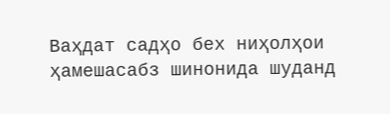Ваҳдат садҳо бех ниҳолҳои ҳамешасабз шинонида шуданд